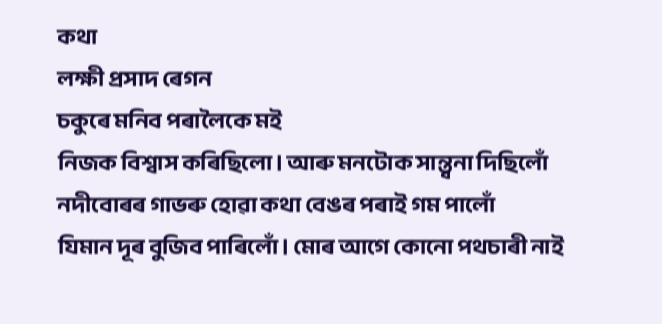কথা
লক্ষী প্ৰসাদ ৰেগন
চকুৰে মনিব পৰালৈকে মই
নিজক বিশ্বাস কৰিছিলো। আৰু মনটোক সান্ত্বনা দিছিলোঁ
নদীবোৰৰ গাভৰু হোৱা কথা বেঙৰ পৰাই গম পালোঁ
যিমান দূৰ বুজিব পাৰিলোঁ। মোৰ আগে কোনো পথচাৰী নাই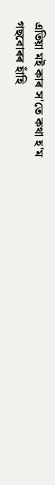এতিয়া মই কাৰ স'তে কথা হ'ম
গছবোৰৰ হাঁহি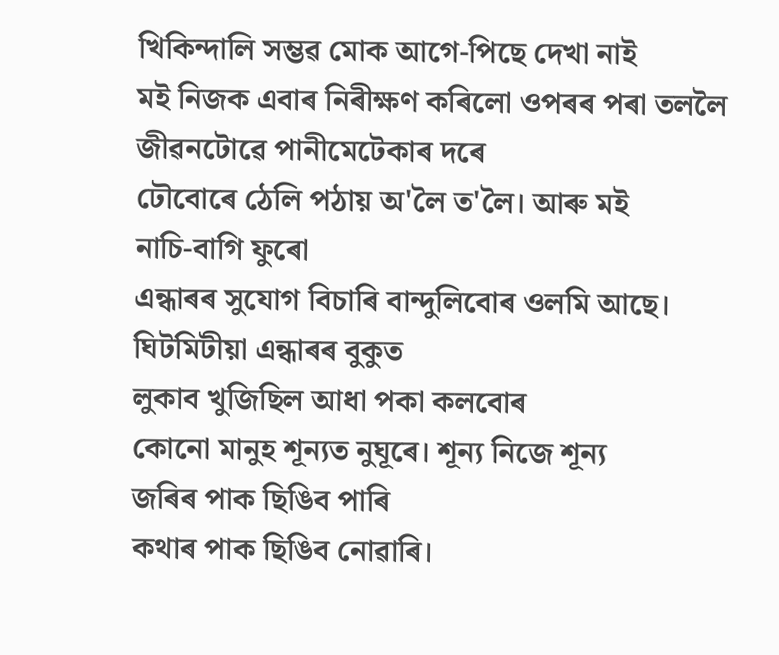খিকিন্দালি সম্ভৱ মোক আগে-পিছে দেখা নাই
মই নিজক এবাৰ নিৰীক্ষণ কৰিলো ওপৰৰ পৰা তললৈ
জীৱনটোৱে পানীমেটেকাৰ দৰে
ঢৌবোৰে ঠেলি পঠায় অ'লৈ ত'লৈ। আৰু মই
নাচি-বাগি ফুৰো
এন্ধাৰৰ সুযোগ বিচাৰি বান্দুলিবোৰ ওলমি আছে।
ঘিটমিটীয়া এন্ধাৰৰ বুকুত
লুকাব খুজিছিল আধা পকা কলবোৰ
কোনো মানুহ শূন্যত নুঘূৰে। শূন্য নিজে শূন্য
জৰিৰ পাক ছিঙিব পাৰি
কথাৰ পাক ছিঙিব নোৱাৰি।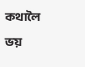কথালৈ ভয়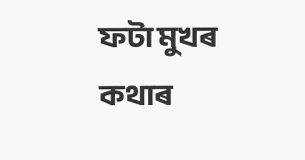ফটা মুখৰ
কথাৰ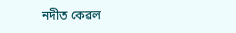নদীত কেৱল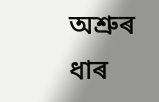অশ্ৰুৰ ধাৰ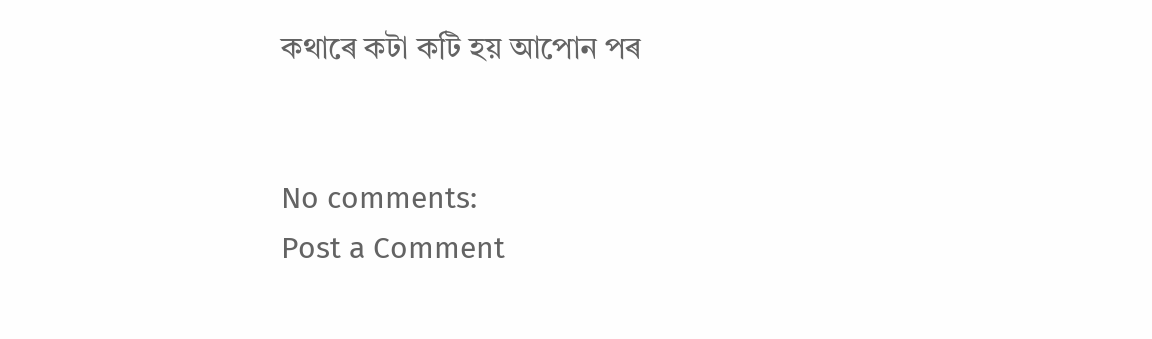কথাৰে কটা কটি হয় আপোন পৰ


No comments:
Post a Comment